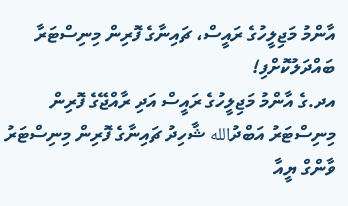އާންމު މަޖިލީހުގެ ރައީސް، ޗައިނާގެ ފޮރިން މިނިސްޓަރާ ބައްދަލުކޮށްފި!
އދ.ގެ އާންމު މަޖިލީހުގެ ރައީސް އަދި ރާއްޖޭގެ ފޮރިން މިނިސްޓަރު އަބްދުالله ޝާހިދު ޗައިނާގެ ފޮރިން މިނިސްޓަރު ވާންގް ޔީއާ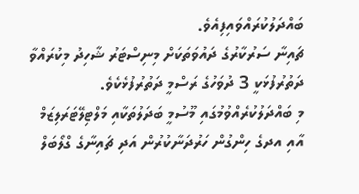ބައްދަލުކުރައްވައިފިއެވެ.
ޗައިނާ ސަރުކާރުގެ ދައުވަތަކަށް މިނިސްޓަރު ޝާހިދު މިކުރައްވާ ދަތުރުފުޅަކީ 3 ދުވަހުގެ ރަސްމީ ދަތުރުފުޅެކެވެ.
މި ބައްދަލުކުރެއްވުމުގައި މޫސުމީ ބަދަލުތަކާއި މަލްޓިލޭޓަރަލިޒަމް އާއި އދގެ ހިންގުން ހަރުދަނާކުރުން އަދި ޗައިނާގެ ގްލޯބަލް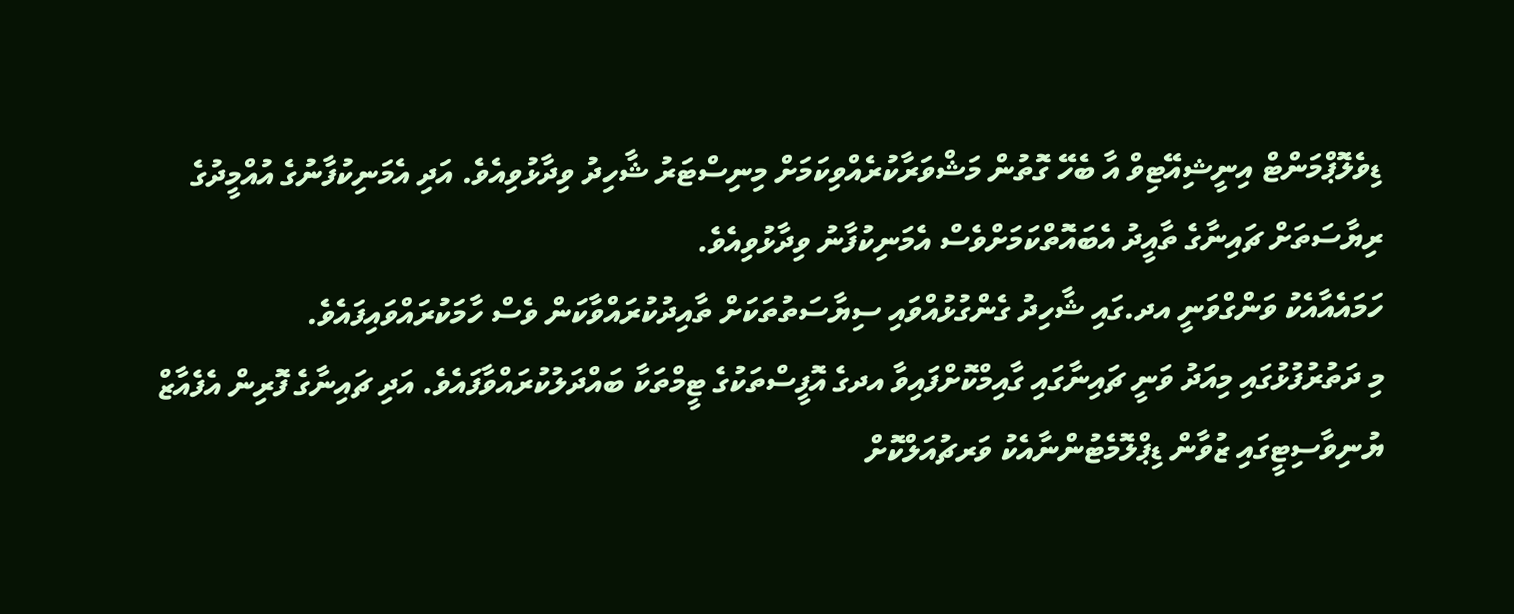ޑިވެލޮޕްމަންޓް އިނީޝިއޭޓިވް އާ ބެހޭ ގޮތުން މަޝްވަރާކުރެއްވިކަމަށް މިނިސްޓަރު ޝާހިދު ވިދާޅުވިއެވެ. އަދި އެމަނިކުފާނުގެ އުއްމީދުގެ ރިޔާސަތަށް ޗައިނާގެ ތާއީދު އެބައޮތްކަމަށްވެސް އެމަނިކުފާނު ވިދާޅުވިއެވެ.
ހަމައެއާއެކު ވަންގްވަނީ އދ.ގައި ޝާހިދު ގެންގުޅުއްވައި ސިޔާސަތުތަކަށް ތާއިދުކުރައްވާކަން ވެސް ހާމަކުރައްވައިފައެވެ.
މި ދަތުރުފުޅުގައި މިއަދު ވަނީ ޗައިނާގައި ގާއިމްކޮށްފައިވާ އދގެ އޮފީސްތަކުގެ ޓީމްތަކާ ބައްދަލުކުރައްވާފައެވެ. އަދި ޗައިނާގެ ފޮރިން އެފެއާޒް ޔުނިވާސިޓީގައި ޒުވާން ޑިޕްލޮމެޓުންނާއެކު ވަރޗުއަލްކޮށް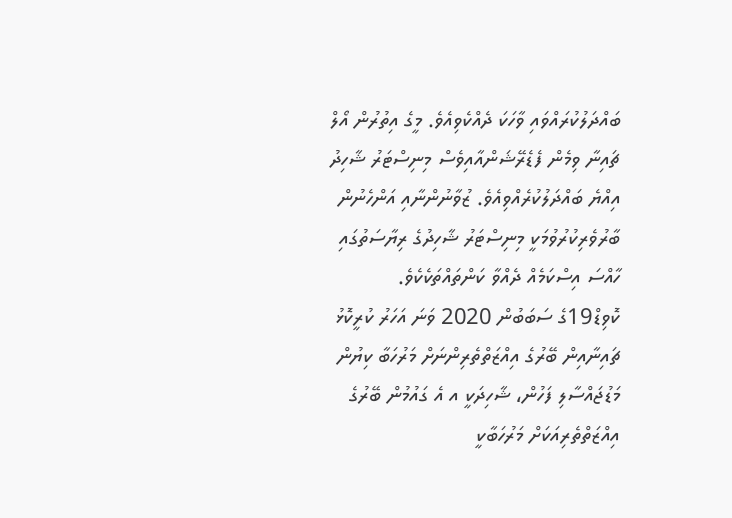ބައްދަލުކުރައްވައި ވާހަކަ ދެއްކެވިއެވެ. މީގެ އިތުރުން އޯލް ޗައިނާ ވިމެން ފެޑެރޭޝަންއާއިވެސް މިނިސްޓަރު ޝާހިދު އިއްޔެ ބައްދަލުކުރެއްވިއެވެ. ޒުވާނުންނާއި އަންހެނުން ބާރުވެރިކުރުވުމަކީ މިނިސްޓަރު ޝާހިދުގެ ރިޔާސަތުގައި ހާއްސަ އިސްކަމެއް ދެއްވާ ކަންތައްތަކެކެވެ.
ކޮވިޑް19ގެ ސަބަބުން 2020 ވަނަ އަހަރު ކުރީކޮޅު ޗައިނާއިން ބޭރުގެ އިއްޒަތްތެރިންނަށް މަރުހަބާ ކިޔުން މަޑުޖައްސާލި ފަހުން، ޝާހިދަކީ އ އެ ގައުމުން ބޭރުގެ އިއްޒަތްތެރިއަކަށް މަރުހަބާކީ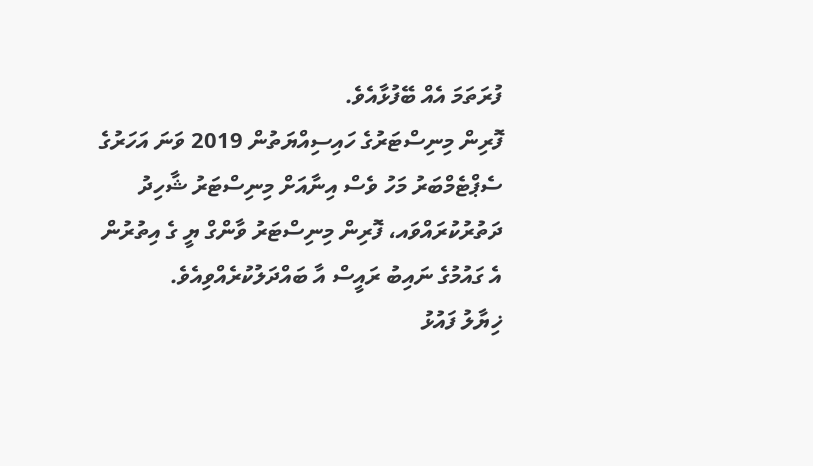ފުރަތަމަ އެއް ބޭފުޅާއެވެ.
ފޮރިން މިނިސްޓަރުގެ ހައިސިއްޔަތުން 2019 ވަނަ އަހަރުގެ ސެޕްޓެމްބަރު މަހު ވެސް އިނާއަށް މިނިސްޓަރު ޝާހިދު ދަތުރުކުރައްވައ، ފޮރިން މިނިސްޓަރު ވާންގް ޔީ ގެ އިތުރުން އެ ގައުމުގެ ނައިބު ރައީސް އާ ބައްދަލުކުރެއްވިއެވެ.
ޚިޔާލު ފައުޅު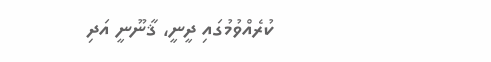ކުރެއްވުމުގައި ދީނީ، ޤާނޫނީ އަދި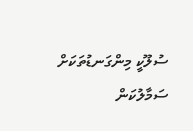ސުލޫކީ މިންގަނޑުތަކަށް ސަމާލުކަން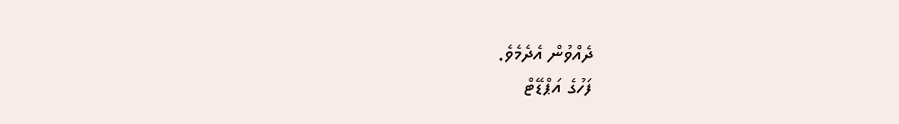ދެއްވުން އެދެމެވެ.
ފަހުގެ އަޕްޑޭޓް